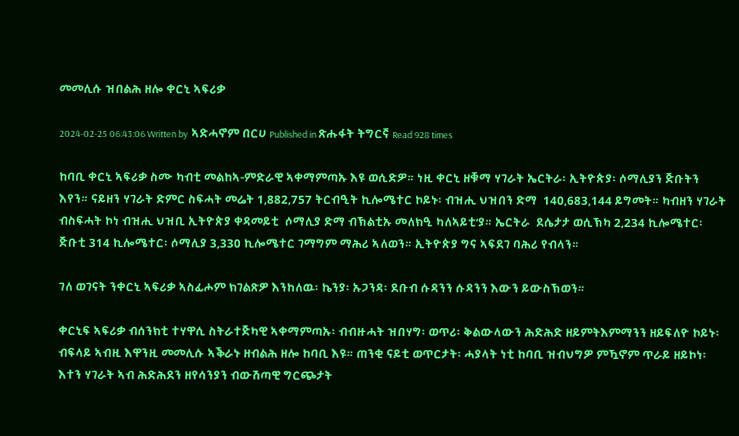መመሊሱ ዝበልሕ ዘሎ ቀርኒ ኣፍሪቃ

2024-02-25 06:43:06 Written by  ኣድሓኖም በርሀ Published in ጽሑፋት ትግርኛ Read 928 times

ከባቢ ቀርኒ ኣፍሪቃ ስሙ ካብቲ መልከኣ-ምድራዊ ኣቀማምጣኡ እዩ ወሲድዎ። ነዚ ቀርኒ ዘቑማ ሃገራት ኤርትራ፡ ኢትዮጵያ፡ ሶማሊያን ጅቡትን እየን። ናይዘን ሃገራት ድምር ስፍሓት መሬት 1,882,757 ትርብዒት ኪሎሜተር ኮይኑ፡ ብዝሒ ህዝበን ድማ  140,683,144 ይግመት። ካብዘን ሃገራት ብስፍሓት ኮነ ብዝሒ ህዝቢ ኢትዮጵያ ቀዳመይቲ  ሶማሊያ ድማ ብኽልቲኡ መለክዒ ካለኣይቲ’ያ። ኤርትራ  ደሴታታ ወሲኽካ 2,234 ኪሎሜተር፡ ጅቡቲ 314 ኪሎሜተር፡ ሶማሊያ 3,330 ኪሎሜተር ገማግም ማሕሪ ኣለወን። ኢትዮጵያ ግና ኣፍደገ ባሕሪ የብላን።

ገለ ወገናት ንቀርኒ ኣፍሪቃ ኣስፊሖም ክገልጽዎ እንከለዉ፡ ኬንያ፡ ኡጋንዳ፡ ደቡብ ሱዳንን ሱዳንን እውን ይውስኽወን።

ቀርኒፍ ኣፍሪቃ ብሰንክቲ ተሃዋሲ ስትራተጅካዊ ኣቀማምጣኡ፡ ብብዙሓት ዝበሃግ፡ ወጥሪ፡ ቅልውላውን ሕድሕድ ዘይምትእምማንን ዘይፍለዮ ኮይኑ፡ ብፍላይ ኣብዚ እዋንዚ መመሊሱ ኣቕራኑ ዘብልሕ ዘሎ ከባቢ እዩ። ጠንቂ ናይቲ ወጥርታት፡ ሓያላት ነቲ ከባቢ ዝብህግዎ ምዃኖም ጥራይ ዘይኮነ፡ እተን ሃገራት ኣብ ሕድሕደን ዘየሳንያን ብውሽጣዊ ግርጭታት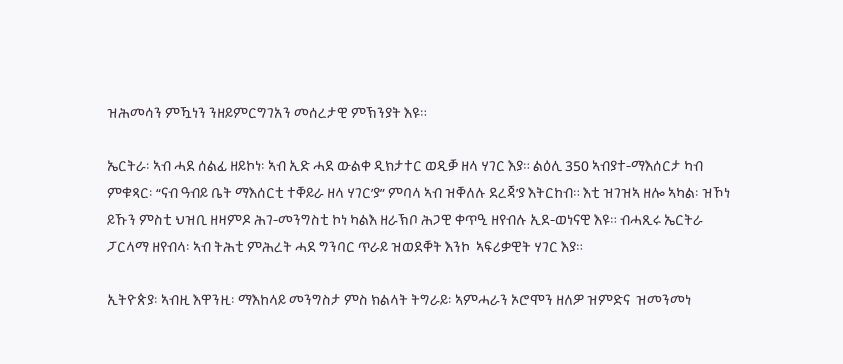ዝሕመሳን ምዃነን ንዘይምርግገአን መሰረታዊ ምኽንያት እዩ።

ኤርትራ፡ ኣብ ሓደ ሰልፊ ዘይኮነ፡ ኣብ ኢድ ሓደ ውልቀ ዲክታተር ወዲቓ ዘላ ሃገር እያ። ልዕሊ 350 ኣብያተ-ማእሰርታ ካብ ምቁጻር፡ “ናብ ዓብይ ቤት ማእሰርቲ ተቐይራ ዘላ ሃገር’ያ” ምባላ ኣብ ዝቐለሉ ደረጃ’ያ እትርከብ። እቲ ዝገዝኣ ዘሎ ኣካል፡ ዝኾነ ይኹን ምስቲ ህዝቢ ዘዛምዶ ሕገ-መንግስቲ ኮነ ካልእ ዘራኽቦ ሕጋዊ ቀጥዒ ዘየብሉ ኢደ-ወነናዊ እዩ። ብሓጺሩ ኤርትራ ፓርላማ ዘየብላ፡ ኣብ ትሕቲ ምሕረት ሓደ ግንባር ጥራይ ዝወደቐት እንኮ  ኣፍሪቃዊት ሃገር እያ።

ኢትዮጵያ፡ ኣብዚ እዋንዚ፡ ማእከላይ መንግስታ ምስ ክልላት ትግራይ፡ ኣምሓራን ኦሮሞን ዘለዎ ዝምድና  ዝመንመነ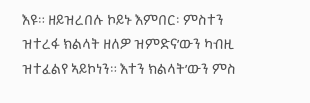እዩ። ዘይዝረበሉ ኮይኑ እምበር፡ ምስተን ዝተረፋ ክልላት ዘለዎ ዝምድና’ውን ካብዚ ዝተፈልየ ኣይኮነን። እተን ክልላት’ውን ምስ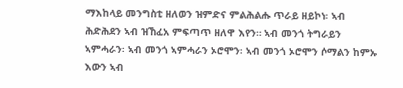ማእከላይ መንግስቲ ዘለወን ዝምድና ምልሕልሑ ጥራይ ዘይኮነ፡ ኣብ ሕድሕደን ኣብ ዝኸፈአ ምፍጣጥ ዘለዋ እየን። ኣብ መንጎ ትግራይን ኣምሓራን፡ ኣብ መንጎ ኣምሓራን ኦሮሞን፡ ኣብ መንጎ ኦሮሞን ሶማልን ከምኡ እውን ኣብ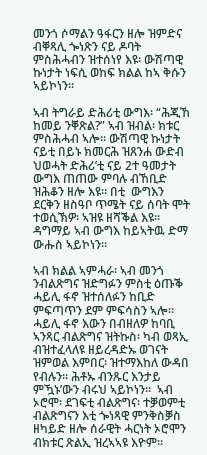መንጎ ሶማልን ዓፋርን ዘሎ ዝምድና ብቐጻሊ ጐነጽን ናይ ዶባት ምስሕሓብን ዝተሰነየ እዩ፡ ውሽጣዊ ኩነታት ነፍሲ ወከፍ ክልል ከኣ ቅሱን ኣይኮነን።

ኣብ ትግራይ ድሕሪቲ ውግእ፡ “ሕጂኸ ከመይ ንቐጽል?” ኣብ ዝብል፡ ክቱር ምስሕሓብ ኣሎ። ውሽጣዊ ኩነታት ናይቲ በይኑ ክመርሕ ዝጸንሐ ውድብ ህወሓት ድሕሪ’ቲ ናይ 2ተ ዓመታት ውግእ ጠጠው ምባሉ ብኸቢድ ዝሕቆን ዘሎ እዩ። በቲ  ውግእን ደርቅን ዘስዓቦ ጥሜት ናይ ሰባት ሞት ተወሲኽዎ፡ ኣዝዩ ዘሻቕል እዩ። ዳግማይ ኣብ ውግእ ከይኣትዉ ድማ ውሑስ ኣይኮነን።

ኣብ ክልል ኣምሓራ፡ ኣብ መንጎ ንብልጽግና ዝድግፉን ምስቲ ዕጡቕ ሓይሊ ፋኖ ዝተሰለፉን ከቢድ ምፍጣጥን ደም ምፍሳስን ኣሎ። ሓይሊ ፋኖ እውን በብዘለዎ ከባቢ ኣንጻር ብልጽግና ዝትኩስ፡ ካብ ወጻኢ ብዝተፈላለዩ ዘይረዳድኡ ወገናት ዝምወል እምበር፡ ዝተማእከለ ውዳበ የብሉን። ሕቶኡ ብንጹር እንታይ ምዃኑ’ውን ብሩህ ኣይኮነን።  ኣብ ኦሮሞ፡ ደገፍቲ ብልጽግና፡ ተቓወምቲ ብልጽግናን እቲ ጐነጻዊ ምንቅስቓስ ዘካይድ ዘሎ ሰራዊት ሓርነት ኦሮሞን ብክቱር ጽልኢ ዝረኣኣዩ እዮም።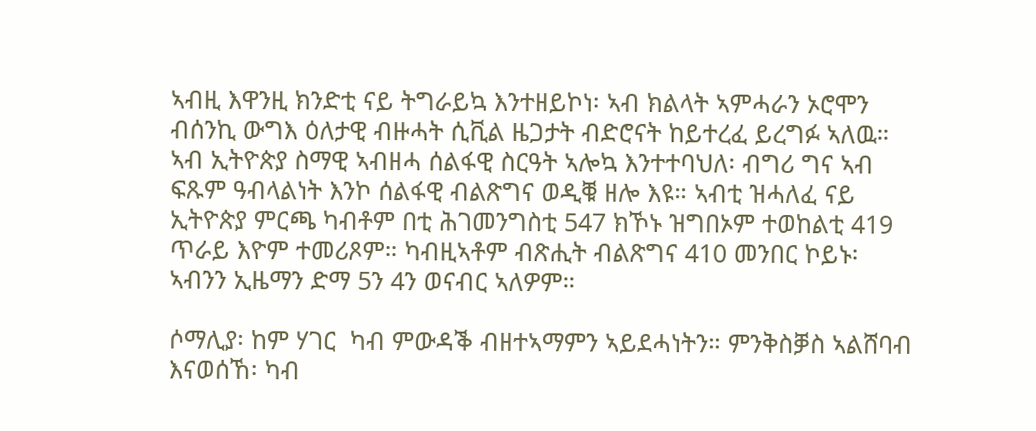ኣብዚ እዋንዚ ክንድቲ ናይ ትግራይኳ እንተዘይኮነ፡ ኣብ ክልላት ኣምሓራን ኦሮሞን ብሰንኪ ውግእ ዕለታዊ ብዙሓት ሲቪል ዜጋታት ብድሮናት ከይተረፈ ይረግፉ ኣለዉ። ኣብ ኢትዮጵያ ስማዊ ኣብዘሓ ሰልፋዊ ስርዓት ኣሎኳ እንተተባህለ፡ ብግሪ ግና ኣብ ፍጹም ዓብላልነት እንኮ ሰልፋዊ ብልጽግና ወዲቑ ዘሎ እዩ። ኣብቲ ዝሓለፈ ናይ ኢትዮጵያ ምርጫ ካብቶም በቲ ሕገመንግስቲ 547 ክኾኑ ዝግበኦም ተወከልቲ 419 ጥራይ እዮም ተመሪጾም። ካብዚኣቶም ብጽሒት ብልጽግና 410 መንበር ኮይኑ፡ ኣብንን ኢዜማን ድማ 5ን 4ን ወናብር ኣለዎም።

ሶማሊያ፡ ከም ሃገር  ካብ ምውዳቕ ብዘተኣማምን ኣይደሓነትን። ምንቅስቓስ ኣልሸባብ እናወሰኸ፡ ካብ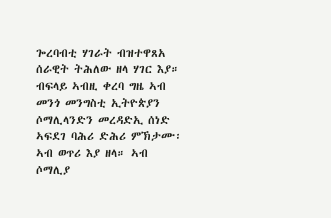ጐረባብቲ ሃገራት ብዝተዋጸአ ሰራዊት ትሕለው ዘላ ሃገር እያ። ብፍላይ ኣብዚ ቀረባ ግዜ ኣብ መንጎ መንግስቲ ኢትዮጵያን ሶማሊላንድን መረዳድኢ ሰነድ ኣፍደገ ባሕሪ ድሕሪ ምኽታሙ፡ ኣብ ወጥሪ እያ ዘላ። ኣብ ሶማሊያ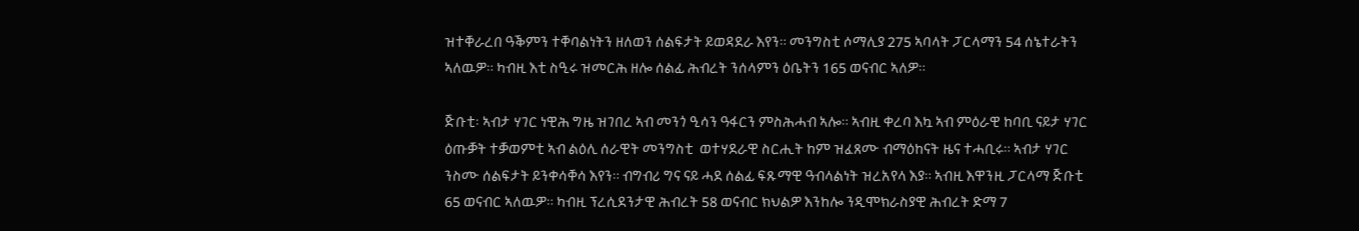ዝተቐራረበ ዓቕምን ተቐባልነትን ዘለወን ሰልፍታት ይወዳደራ እየን። መንግስቲ ሶማሊያ 275 ኣባላት ፓርላማን 54 ሰኔተራትን ኣለዉዎ። ካብዚ እቲ ስዒሩ ዝመርሕ ዘሎ ሰልፊ ሕብረት ንሰላምን ዕቤትን 165 ወናብር ኣለዎ።

ጅቡቲ፡ ኣብታ ሃገር ነዊሕ ግዜ ዝገበረ ኣብ መንጎ ዒሳን ዓፋርን ምስሕሓብ ኣሎ። ኣብዚ ቀረባ እኳ ኣብ ምዕራዊ ከባቢ ናይታ ሃገር ዕጡቓት ተቓወምቲ ኣብ ልዕሊ ሰራዊት መንግስቲ  ወተሃደራዊ ስርሒት ከም ዝፈጸሙ ብማዕከናት ዜና ተሓቢሩ። ኣብታ ሃገር ንስሙ ሰልፍታት ይንቀሳቐሳ እየን። ብግብሪ ግና ናይ ሓደ ሰልፊ ፍጹማዊ ዓብላልነት ዝረአየላ እያ። ኣብዚ እዋንዚ ፓርላማ ጅቡቲ 65 ወናብር ኣለዉዎ። ካብዚ ፕረሲደንታዊ ሕብረት 58 ወናብር ክህልዎ እንከሎ ንዲሞክራስያዊ ሕብረት ድማ 7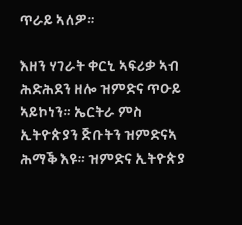ጥራይ ኣለዎ።

እዘን ሃገራት ቀርኒ ኣፍሪቃ ኣብ ሕድሕደን ዘሎ ዝምድና ጥዑይ ኣይኮነን። ኤርትራ ምስ ኢትዮጵያን ጅቡትን ዝምድናኣ ሕማቕ እዩ። ዝምድና ኢትዮጵያ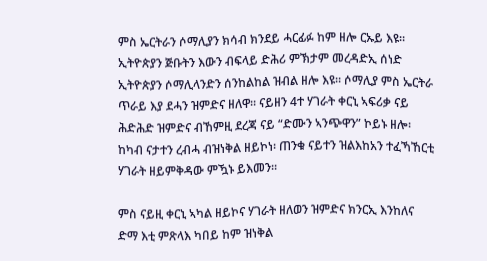ምስ ኤርትራን ሶማሊያን ክሳብ ክንደይ ሓርፊፉ ከም ዘሎ ርኡይ እዩ። ኢትዮጵያን ጅቡትን እውን ብፍላይ ድሕሪ ምኽታም መረዳድኢ ሰነድ ኢትዮጵያን ሶማሊላንድን ሰንከልከል ዝብል ዘሎ እዩ። ሶማሊያ ምስ ኤርትራ ጥራይ እያ ደሓን ዝምድና ዘለዋ። ናይዘን 4ተ ሃገራት ቀርኒ ኣፍሪቃ ናይ ሕድሕድ ዝምድና ብኸምዚ ደረጃ ናይ “ድሙን ኣንጭዋን” ኮይኑ ዘሎ፡ ከካብ ናታተን ረብሓ ብዝነቅል ዘይኮነ፡ ጠንቁ ናይተን ዝልእከአን ተፈኻኸርቲ ሃገራት ዘይምቅዳው ምዃኑ ይእመን።

ምስ ናይዚ ቀርኒ ኣካል ዘይኮና ሃገራት ዘለወን ዝምድና ክንርኢ እንከለና ድማ እቲ ምጽላእ ካበይ ከም ዝነቅል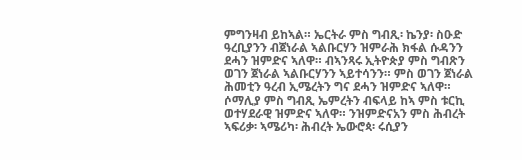ምግንዛብ ይከኣል። ኤርትራ ምስ ግብጺ፡ ኬንያ፡ ስዑድ ዓረቢያንን ብጀነራል ኣልቡርሃን ዝምራሕ ክፋል ሱዳንን ደሓን ዝምድና ኣለዋ። ብኣንጻሩ ኢትዮጵያ ምስ ግብጽን ወገን ጀነራል ኣልቡርሃንን ኣይተሳንን። ምስ ወገን ጀነራል ሕመቲን ዓረብ ኢሜረትን ግና ደሓን ዝምድና ኣለዋ። ሶማሊያ ምስ ግብጺ ኤምረትን ብፍላይ ከኣ ምስ ቱርኪ ወተሃደራዊ ዝምድና ኣለዋ። ንዝምድናአን ምስ ሕብረት ኣፍሪቃ፡ ኣሜሪካ፡ ሕብረት ኤውሮጳ፡ ሩሲያን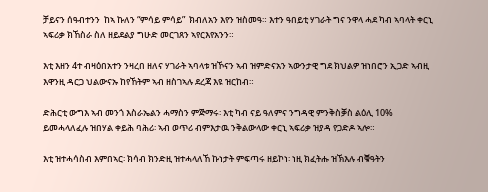ቻይናን ሰዓብተንን  ከኣ ኩለን “ምሳይ ምሳይ”  ክብለአን እየን ዝስመዓ። እተን ዓበይቲ ሃገራት ግና ንዋላ ሓደ ካብ ኣባላት ቀርኒ ኣፍሪቃ ክኸስራ ስለ ዘይደልያ ግሁድ መርገጸን ኣየርእየአንን።

እቲ እዘን 4ተ ብዛዕበአተን ንዛረበ ዘለና ሃገራት ኣባላቱ ዝኾናን ኣብ ዝምድናአን ኣውንታዊ ግደ ክህልዎ ዝነበሮን ኢጋድ ኣብዚ እዋንዚ ዳርጋ ህልውናኡ ከየኸትም ኣብ ዘስገኣሉ ደረጃ እዩ ዝርከብ።

ድሕርቲ ውግእ ኣብ መንጎ እስራኤልን ሓማስን ምጅማሩ፡ እቲ ካብ ናይ ዓለምና ንግዳዊ ምንቅስቓስ ልዕሊ 10% ይመሓላለፈሉ ዝበሃል ቀይሕ ባሕሪ፡ ኣብ ወጥሪ ብምእታዉ ንቅልውላው ቀርኒ ኣፍሪቃ ዝያዳ የጋድዶ ኣሎ።

እቲ ዝተሓሳስብ እምበኣር፡ ክሳብ ክንድዚ ዝተሓላለኸ ኩነታት ምፍጣሩ ዘይኮነ፡ ነዚ ክፈትሑ ዝኽእሉ ብቑዓትን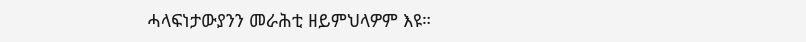ሓላፍነታውያንን መራሕቲ ዘይምህላዎም እዩ።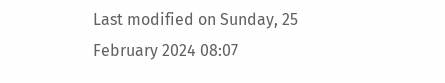Last modified on Sunday, 25 February 2024 08:07